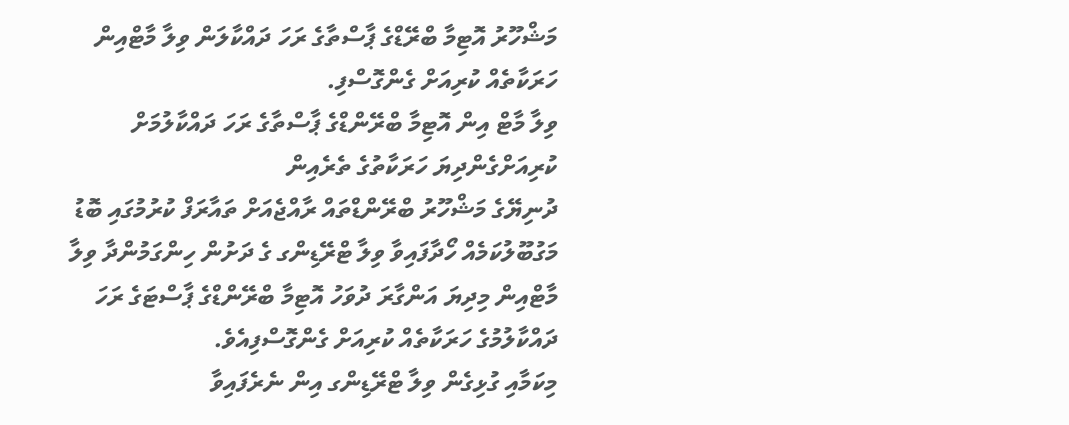މަޝްހޫރު އޮޓިމާ ބްރޭޑްގެ ޕާސްތާގެ ރަހަ ދައްކާލަން ވިލާ މާޓްއިން ހަރަކާތެއް ކުރިއަށް ގެންގޮސްފި.
ވިލާ މާޓް އިން އޮޓިމާ ބްރޭންޑްގެ ޕާސްތާގެ ރަހަ ދައްކާލުމަށް ކުރިއަށްގެންދިޔަ ހަރަކާތުގެ ތެރެއިން
ދުނިޔޭގެ މަޝްހޫރު ބްރޭންޑްތައް ރާއްޖެއަށް ތައާރަފް ކުރުމުގައި ބޮޑު މަގުބޫލުކަމެއް ހޯދާފައިވާ ވިލާ ޓްރޭޑިންގ ގެ ދަށުން ހިންގަމުންދާ ވިލާ މާޓްއިން މިދިޔަ އަންގާރަ ދުވަހު އޮޓިމާ ބްރޭންޑްގެ ޕާސްޓަގެ ރަހަ ދައްކާލުމުގެ ހަރަކާތެއް ކުރިއަށް ގެންގޮސްފިއެވެ.
މިކަމާއި ގުޅިގެން ވިލާ ޓްރޭޑިންގ އިން ނެރެފައިވާ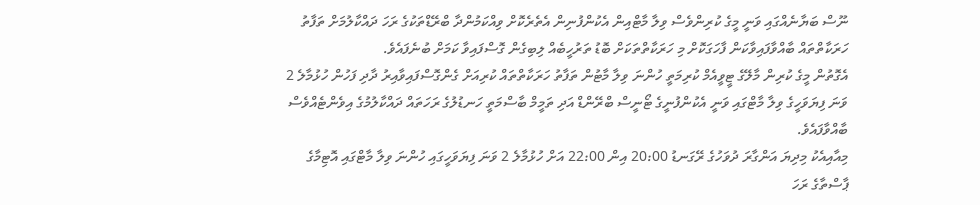ނޫސް ބަޔާނެއްގައި ވަނީ މީގެ ކުރިންވެސް ވިލާ މާޓްއިން އެކުންފުނިން އެތެރެކޮށް ވިއްކަމުންދާ ބްރޭޑްތަކުގެ ރަހަ ދައްކާލުމަށް ތަފާތު ހަރަކާތްތައް ބާއްވާފައިވާކަން ފާހަގަކޮށް މި ހަރަކާތްތަކަށް ބޮޑު ތަރުހީބެއް ލިބިގެން ގޮސްފައިވާ ކަމަށް ބުނެފައެވެ.
އެގޮތުން މީގެ ކުރިން މާލޭގެ ޓީވީއެމް ކުރިމަތީ ހުންނަ ވިލާ މާޓުން ތަފާތު ހަރަކާތްތައް ކުރިއަށް ގެންގޮސްފައިވާއިރު ދާދި ފަހުން ހުޅުމާލެ 2 ވަނަ ފިޔަވަހީގެ ވިލާ މާޓްގައި ވަނީ އެކުންފުނީގެ ޓޯނީސް ބްރޭންޑް އަދި ތަމީމް ބާސްމަތީ ހަނޑުލުގެ ރަހަތައް ދައްކާލުމުގެ އިވެންޓެއްވެސް ބާއްވާފައެވެ.
މިއާއިއެކު މިދިޔަ އަންގާރަ ދުވަހުގެ ރޭގަނޑު 20:00 އިން 22:00 އަށް ހުޅުމާލެ 2 ވަނަ ފިޔަވަހީގައި ހުންނަ ވިލާ މާޓްގައި އޮޓިމާގެ ޕާސްތާގެ ރަހަ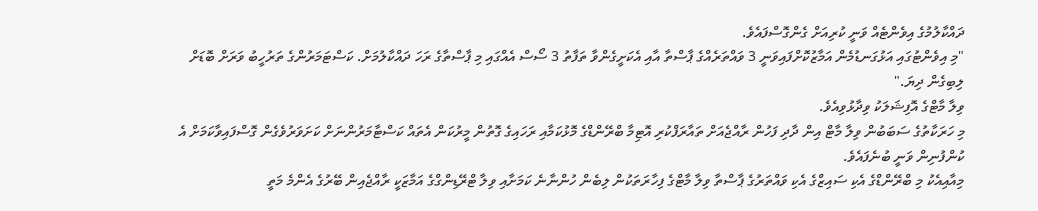ދައްކާލުމުގެ އިވެންޓެއް ވަނީ ކުރިއަށް ގެންގޮސްފައެވެ.
"މި އިވެންޓުގައި އަޅުގަނޑުމެން އަމާޒުކޮށްފައިވަނީ 3 ވައްތަރެއްގެ ޕާސްތާ އާއި އެކަށީގެންވާ ތަފާތު 3 ސޯސް އެއްގައި މި ޕާސްތާގެ ރަހަ ދައްކާލުމަށް. ކަސްޓަމަރުންގެ ތަރުހީބު ވަރަށް ބޮޑަށް ލިބިގެން ދިޔަ."
ވިލާ މާޓްގެ އޮފިޝަލަކު ވިދާޅުވިއެވެ.
މި ހަރަކާތުގެ ސަބަބުން ވިލާ މާޓް އިން ދާދި ފަހުން ރާއްޖެއަށް ތައާރަފްކުރި އޮޓިމާ ބްރޭންޑްގެ މޮޅުކަމާއި ރަހައިގެ ގޮތުން މީރުކަން އެތައް ކަސްޓާމަރުންނަށް ކަށަވަރުވެގެން ގޮސްފައިވާކަމަށް އެ ކުންފުނިން ވަނީ ބުނެފައެވެ.
މިއާއިއެކު މި ބްރޭންޑްގެ އެކި ސައިޒްގެ އެކި ވައްތަރުގެ ޕާސްތާ ވިލާ މާޓްގެ ފިހާރަތަކުން ލިބެން ހުންނާނެ ކަމަށާއި ވިލާ ޓްރޭޑިންގްގެ އަމާޒަކީ ރާއްޖެއިން ބޭރުގެ އެންމެ މަތީ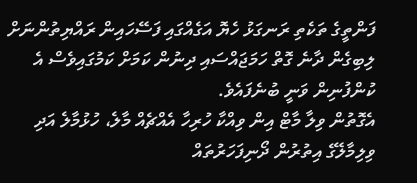ފަންތީގެ ތަކެތި ރަނގަޅު ހެޔޮ އަގެއްގައި ފަސޭހައިން ރައްޔިތުންނަށް ލިބިގެން ދާނެ ގޮތް ހަމަޖައްސައި ދިނުން ކަމަށް ކަމުގައިވެސް އެ ކުންފުނިން ވަނީ ބުނެފައެވެ.
އެގޮތުން ވިލާ މާޓް އިން ވިއްކާ ހުރިހާ އެއްޗެއް މާލެ، ހުޅުމާލެ އަދި ވިލިމާލޭގެ އިތުރުން ދޯނިފަހަރުތައް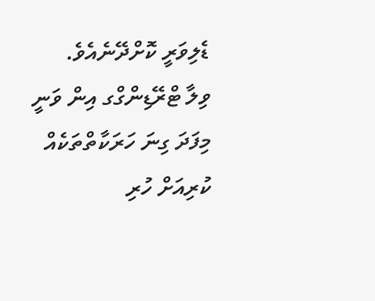ޑެލިވަރީ ކޮށްދޭނެއެވެ.
ވިލާ ޓްރޭޑިންގްގ އިން ވަނީ މިފަދަ ގިނަ ހަރަކާތްތަކެއް ކުރިއަށް ހުރި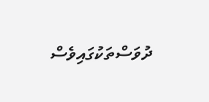ދުވަސްތަކުގައިވެސް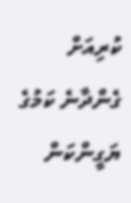ކުރިއަށް ގެންދާނެ ކަމުގެ ޔަގީންކަން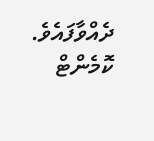ދެއްވާފައެވެ.
ކޮމެންޓް